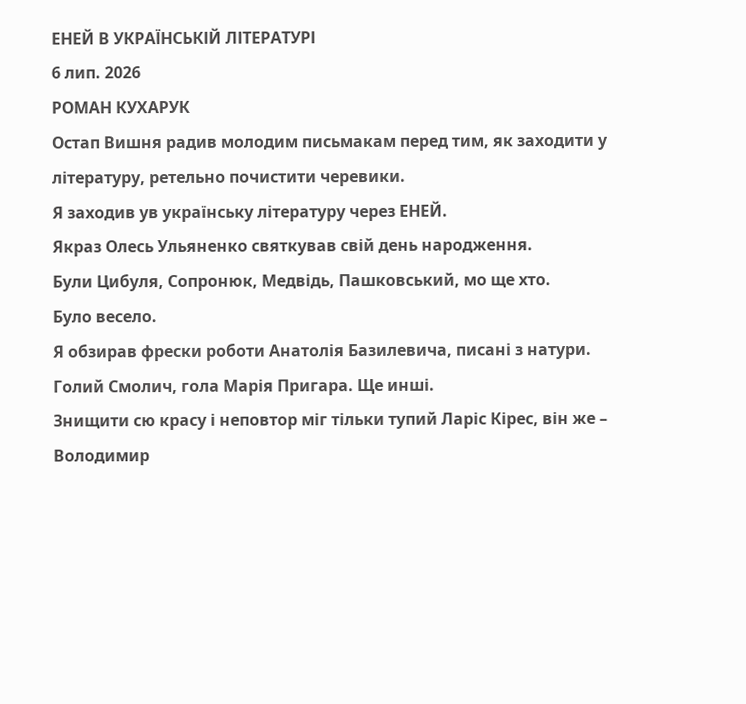ЕНЕЙ В УКРАЇНСЬКІЙ ЛІТЕРАТУРІ
6 лип. 2026
РОМАН КУХАРУК
Остап Вишня радив молодим письмакам перед тим, як заходити у літературу, ретельно почистити черевики.
Я заходив ув українську літературу через ЕНЕЙ.
Якраз Олесь Ульяненко святкував свій день народження.
Були Цибуля, Сопронюк, Медвідь, Пашковський, мо ще хто.
Було весело.
Я обзирав фрески роботи Анатолія Базилевича, писані з натури.
Голий Смолич, гола Марія Пригара. Ще инші.
Знищити сю красу і неповтор міг тільки тупий Ларіс Кірес, він же – Володимир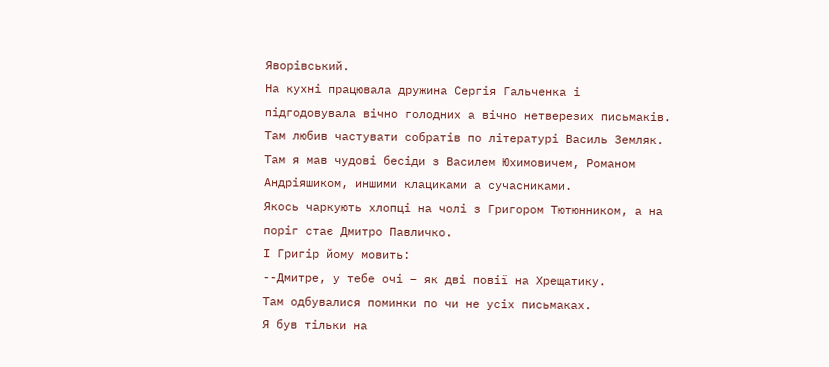Яворівський.
На кухні працювала дружина Сергія Гальченка і підгодовувала вічно голодних а вічно нетверезих письмаків.
Там любив частувати собратів по літературі Василь Земляк.
Там я мав чудові бесіди з Василем Юхимовичем, Романом Андріяшиком, иншими клациками а сучасниками.
Якось чаркують хлопці на чолі з Григором Тютюнником, а на поріг стає Дмитро Павличко.
І Григір йому мовить:
--Дмитре, у тебе очі – як дві повії на Хрещатику.
Там одбувалися поминки по чи не усіх письмаках.
Я був тільки на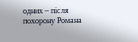одних – після похорону Романа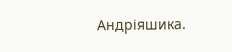Андріяшика.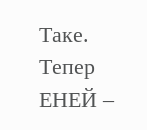Таке.
Тепер ЕНЕЙ –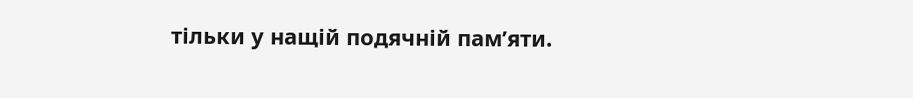тільки у нащій подячній пам’яти.